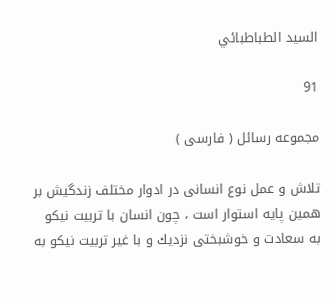السيد الطباطبائي

91

مجموعه رسائل ( فارسى )

تلاش و عمل نوع انسانى در ادوار مختلف زندگيش بر همين پايه استوار است ، چون انسان با تربيت نيكو به سعادت و خوشبختى نزديك و با غير تربيت نيكو به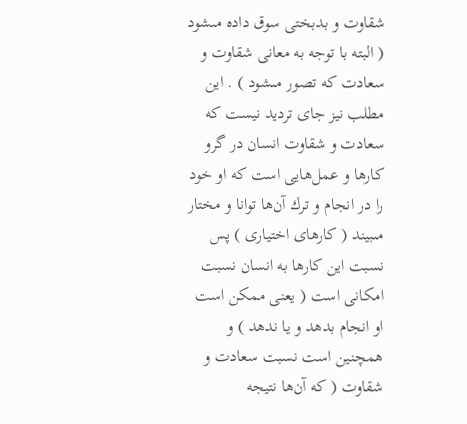شقاوت و بدبختى سوق داده مىشود ( البته با توجه به معانى شقاوت و سعادت كه تصور مىشود ) . اين مطلب نيز جاى ترديد نيست كه سعادت و شقاوت انسان در گرو كارها و عمل‌هايى است كه او خود را در انجام و ترك آن‌ها توانا و مختار مىبيند ( كارهاى اختيارى ) پس نسبت اين كارها به انسان نسبت امكانى است ( يعنى ممكن است او انجام بدهد و يا ندهد ) و همچنين است نسبت سعادت و شقاوت ( كه آن‌ها نتيجه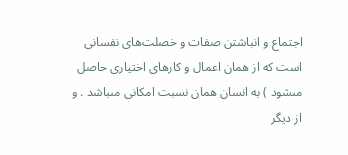اجتماع و انباشتن صفات و خصلت‌هاى نفسانى است كه از همان اعمال و كارهاى اختيارى حاصل مىشود ) به انسان همان نسبت امكانى مىباشد . و از ديگر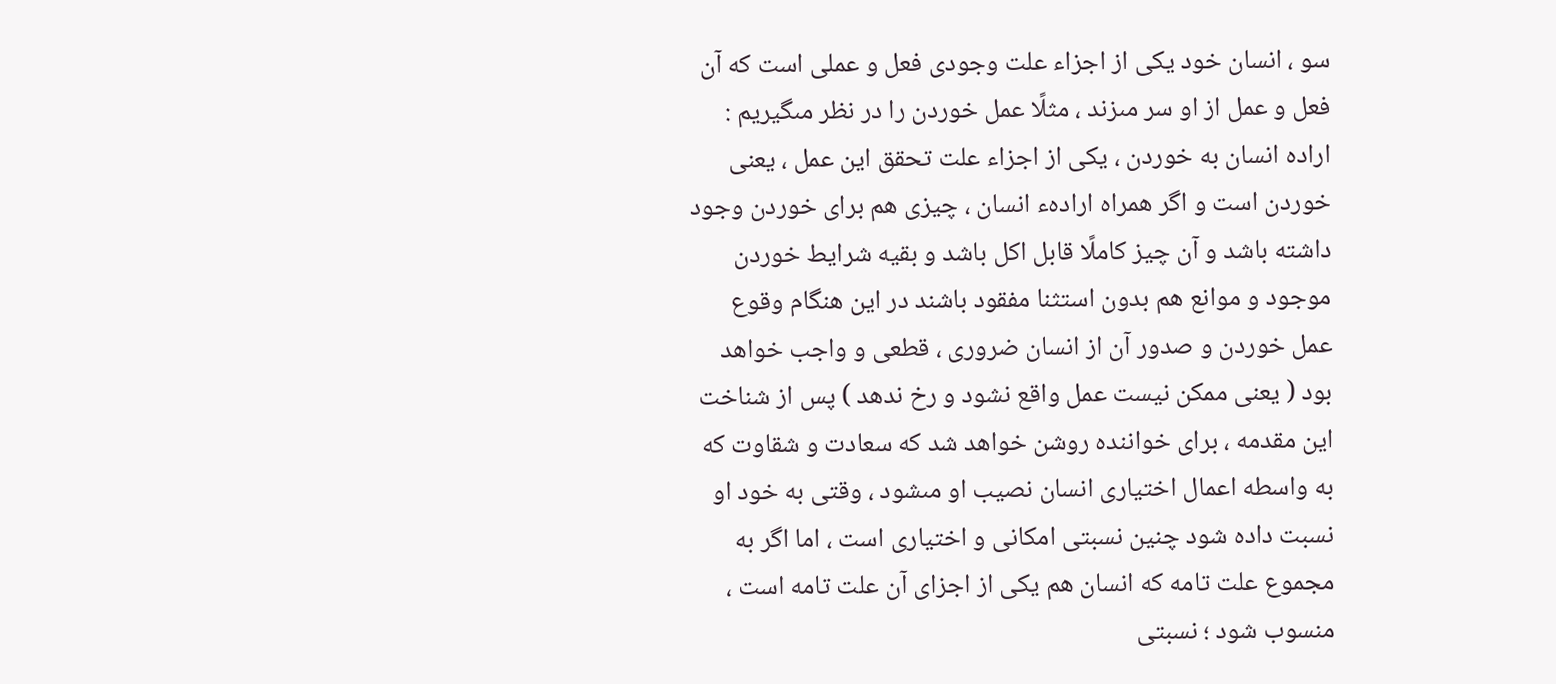سو ، انسان خود يكى از اجزاء علت وجودى فعل و عملى است كه آن فعل و عمل از او سر مىزند ، مثلًا عمل خوردن را در نظر مىگيريم : اراده انسان به خوردن ، يكى از اجزاء علت تحقق اين عمل ، يعنى خوردن است و اگر همراه ارادهء انسان ، چيزى هم براى خوردن وجود داشته باشد و آن چيز كاملًا قابل اكل باشد و بقيه شرايط خوردن موجود و موانع هم بدون استثنا مفقود باشند در اين هنگام وقوع عمل خوردن و صدور آن از انسان ضرورى ، قطعى و واجب خواهد بود ( يعنى ممكن نيست عمل واقع نشود و رخ ندهد ) پس از شناخت اين مقدمه ، براى خواننده روشن خواهد شد كه سعادت و شقاوت كه به واسطه اعمال اختيارى انسان نصيب او مىشود ، وقتى به خود او نسبت داده شود چنين نسبتى امكانى و اختيارى است ، اما اگر به مجموع علت تامه كه انسان هم يكى از اجزاى آن علت تامه است ، منسوب شود ؛ نسبتى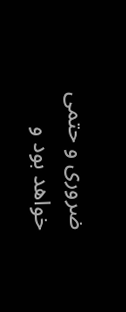ضرورى و حتمى خواهد بود و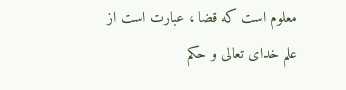معلوم است كه قضا ، عبارت است از علم خداى تعالى و حكم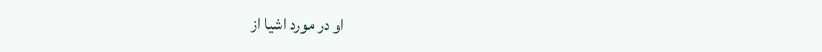او در مورد اشيا از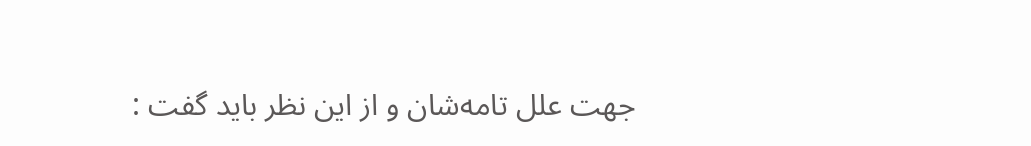جهت علل تامه‌شان و از اين نظر بايد گفت :